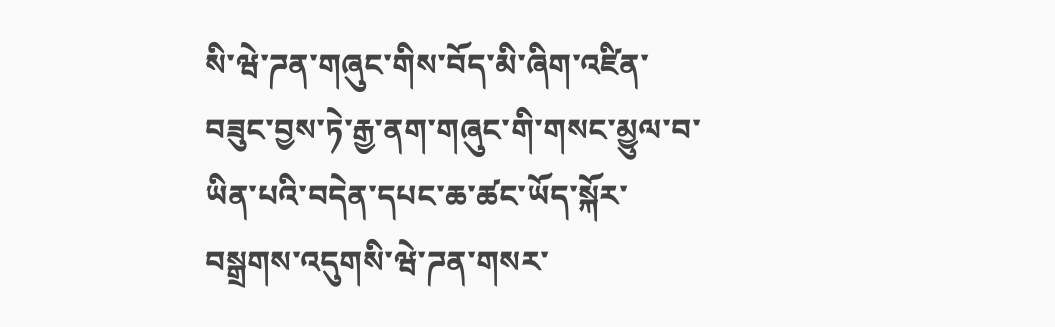སི་ཝེ་ཌན་གཞུང་གིས་བོད་མི་ཞིག་འཛིན་བཟུང་བྱས་ཏེ་རྒྱ་ནག་གཞུང་གི་གསང་མྱུལ་བ་ཡིན་པའི་བདེན་དཔང་ཆ་ཚང་ཡོད་སྐོར་བསྒྲགས་འདུགསི་ཝེ་ཌན་གསར་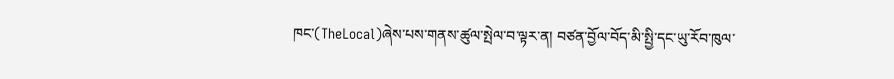ཁང་(TheLocal)ཞེས་པས་གནས་ཚུལ་སྤེལ་བ་ལྟར་ན། བཙན་བྱོལ་བོད་མི་སྤྱི་དང་ཡུ་རོབ་ཁུལ་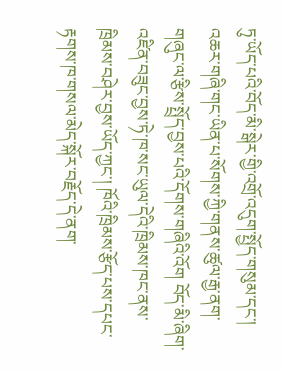ཏུ་ཡོད་པའི་བོད་མི་སྒེར་གྱི་འགྲོ་འདུག་སྤྱོད་གསུམ་དང་། འཆར་གཞི་གང་ཡིན་པ་སོགས་ཀྱི་གནས་ཚུལ་རྒྱ་ནག་གཞུང་ལ་རྩིས་སྤྲོད་བྱས་པའི་དོགས་གཞིའི་འོག བོད་མི་ཞིག་འཛིན་བཟུང་བྱས་ཏེ་ཁ་སང་ཡུལ་དེའི་ཁྲིམས་ཁང་ནས་ཁྲིམས་བཤེར་བྱས་ཡོད་ཀྱང་། ཁོའི་ཁྲིམས་རྩོད་པས་དཔང་རྟགས་ཁ་གསལ་མེད་སྐོར་བརྗོད་དེ་ནག་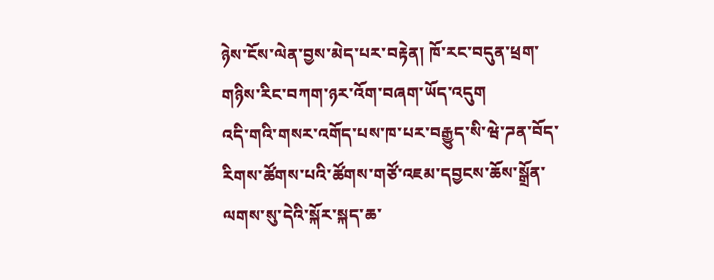ཉེས་ངོས་ལེན་བྱས་མེད་པར་བརྟེན། ཁོ་རང་བདུན་ཕྲག་གཉིས་རིང་བཀག་ཉར་འོག་བཞག་ཡོད་འདུག
འདི་གའི་གསར་འགོད་པས་ཁ་པར་བརྒྱུད་སི་ཝེ་ཌན་བོད་རིགས་ཚོགས་པའི་ཚོགས་གཙོ་འཇམ་དབྱངས་ཆོས་སྒྲོན་ལགས་སུ་དེའི་སྐོར་སྐད་ཆ་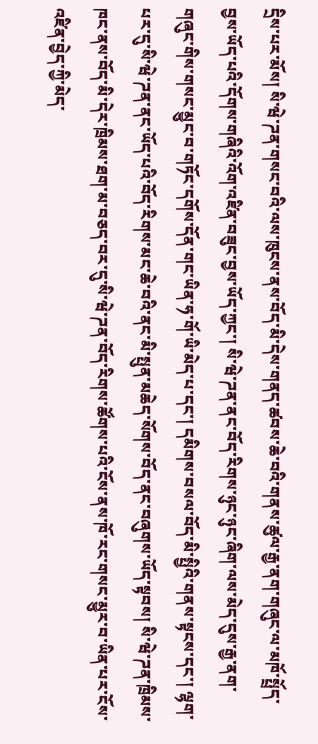དྲིས་པར་མོས། སི་ཝེ་ཌན་གསང་བའི་ལས་ཁུངས་ནས་བོད་མི་དེས་གནད་ཚབས་ཆེ་བའི་གནས་ཚུལ་རྒྱ་ནག་གཞུང་ལ་མཁོ་སྤྲོད་བྱས་ཡོད་པའི་དོགས་གཞིའི་འོག་འཛིན་བཟུང་བྱས་ཡོད་ཀྱང་། སི་ཝེ་ཌན་ནང་བོད་རིགས་ཉུང་ཉུང་ཞིག་ལས་མེད་དུས་རྒྱ་ནག་གཞུང་གིས་གསང་མྱུང་བ་གཏོང་དགོས་དོན་གང་ཡིན་ཧ་གོ་ཡི་མེད་པ་དང་། དམིགས་བསལ་བོད་མི་སྤྱིའི་གནས་སྟངས་དང་། ལྷག་པར་དུ་སི་ཝེ་ཌན་ནང་ཡོད་པའི་བོད་རིགས་མང་ཆེ་བའི་ནང་མི་སྤུན་མཆེད་སོགས་བོད་ནང་བཞུགས་ཡོད་སྟབས། སི་ཝེ་ཌན་ཁྲིམས་ཁང་ནས་བོད་མི་དེར་ཁྲིམས་ཐག་མ་བཅད་བར་དུ་སི་ཝེ་ཌན་བོད་རིགས་ཚོགས་པའི་ངོས་ནས་ཁོ་རང་གསང་མྱུར་བ་ཡིན་པར་ངོས་འཛིན་བྱེད་ཀྱི་མེད་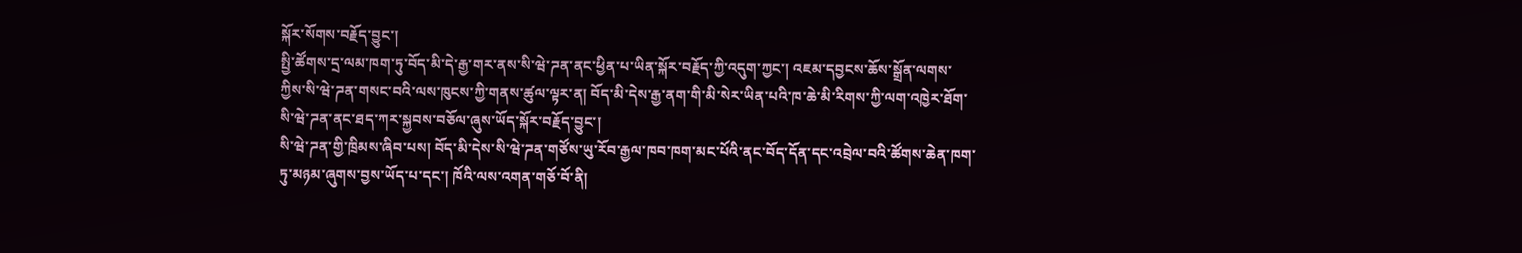སྐོར་སོགས་བརྗོད་བྱུང་།
སྤྱི་ཚོགས་དྲ་ལམ་ཁག་ཏུ་བོད་མི་དེ་རྒྱ་གར་ནས་སི་ཝེ་ཌན་ནང་ཕྱིན་པ་ཡིན་སྐོར་བརྗོད་ཀྱི་འདུག་ཀྱང་། འཇམ་དབྱངས་ཆོས་སྒྲོན་ལགས་ཀྱིས་སི་ཝེ་ཌན་གསང་བའི་ལས་ཁུངས་ཀྱི་གནས་ཚུལ་ལྟར་ན། བོད་མི་དེས་རྒྱ་ནག་གི་མི་སེར་ཡིན་པའི་ཁ་ཆེ་མི་རིགས་ཀྱི་ལག་འཁྱེར་ཐོག་སི་ཝེ་ཌན་ནང་ཐད་ཀར་སྐྱབས་བཅོལ་ཞུས་ཡོད་སྐོར་བརྗོད་བྱུང་།
སི་ཝེ་ཌན་གྱི་ཁྲིམས་ཞིབ་པས། བོད་མི་དེས་སི་ཝེ་ཌན་གཙོས་ཡུ་རོབ་རྒྱལ་ཁབ་ཁག་མང་པོའི་ནང་བོད་དོན་དང་འབྲེལ་བའི་ཚོགས་ཆེན་ཁག་ཏུ་མཉམ་ཞུགས་བྱས་ཡོད་པ་དང་། ཁོའི་ལས་འགན་གཅོ་བོ་ནི།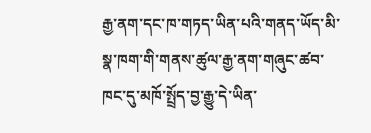རྒྱ་ནག་དང་ཁ་གཏད་ཡིན་པའི་གནད་ཡོད་མི་སྣ་ཁག་གི་གནས་ཚུལ་རྒྱ་ནག་གཞུང་ཚབ་ཁང་དུ་མཁོ་སྤྲོད་བྱ་རྒྱུ་དེ་ཡིན་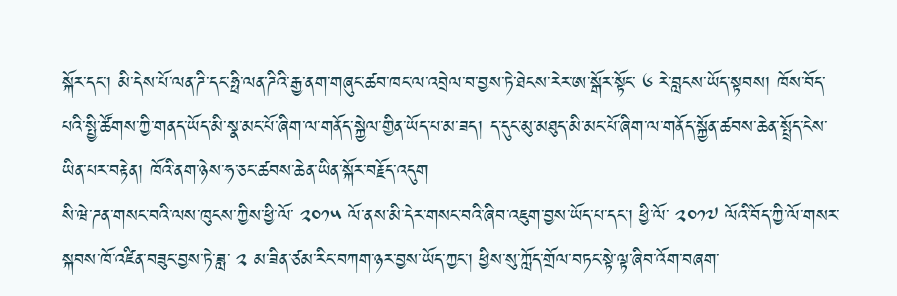སྐོར་དང་། མི་དེས་པོ་ལན་ཌི་དང་ཧྥི་ལན་ཌིའི་རྒྱ་ནག་གཞུང་ཚབ་ཁང་ལ་འབྲེལ་བ་བྱས་ཏེ་ཐེངས་རེར་ཨ་སྒོར་སྟོང་ ༦ རེ་བླངས་ཡོད་སྟབས། ཁོས་བོད་པའི་སྤྱི་ཚོགས་ཀྱི་གནད་ཡོད་མི་སྣ་མང་པོ་ཞིག་ལ་གནོད་སྐྱེལ་གྱིན་ཡོད་པ་མ་ཟད། ད་དུང་མུ་མཐུད་མི་མང་པོ་ཞིག་ལ་གནོད་སྐྱོན་ཚབས་ཆེན་སྤྲོད་ངེས་ཡིན་པར་བརྟེན། ཁོའི་ནག་ཉེས་ཧ་ཅང་ཚབས་ཆེན་ཡིན་སྐོར་བརྗོད་འདུག
སི་ཝེ་ཌན་གསང་བའི་ལས་ཁུངས་ཀྱིས་ཕྱི་ལོ་ ༢༠༡༥ ལོ་ནས་མི་དེར་གསང་བའི་ཞིབ་འཇུག་བྱས་ཡོད་པ་དང་། ཕྱི་ལོ་ ༢༠༡༧ ལོའི་བོད་ཀྱི་ལོ་གསར་སྐབས་ཁོ་འཛིན་བཟུང་བྱས་ཏེ་ཟླ་ ༢ མ་ཟིན་ཙམ་རིང་བཀག་ཉར་བྱས་ཡོད་ཀྱང་། ཕྱིས་སུ་ཀློད་གྲོལ་བཏང་སྟེ་ལྟ་ཞིབ་འོག་བཞག་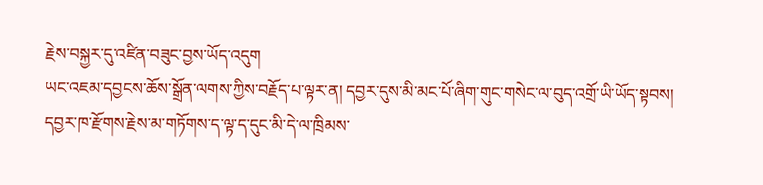རྗེས་བསྐྱར་དུ་འཛིན་བཟུང་བྱས་ཡོད་འདུག
ཡང་འཇམ་དབྱངས་ཆོས་སྒྲོན་ལགས་ཀྱིས་བརྗོད་པ་ལྟར་ན། དབྱར་དུས་མི་མང་པོ་ཞིག་གུང་གསེང་ལ་བུད་འགྲོ་ཡི་ཡོད་སྟབས། དབྱར་ཁ་རྫོགས་རྗེས་མ་གཏོགས་ད་ལྟ་ད་དུང་མི་དེ་ལ་ཁྲིམས་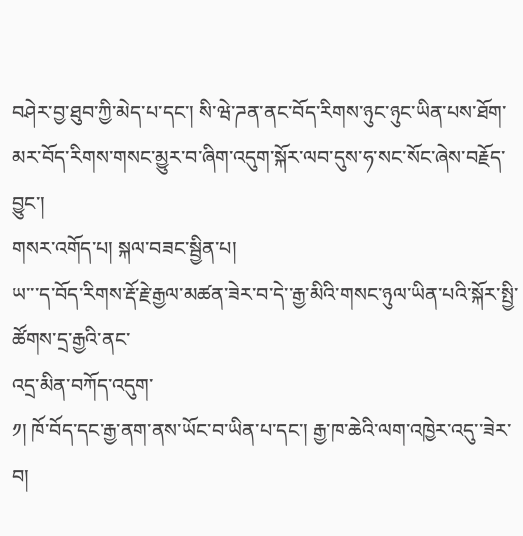བཤེར་བྱ་ཐུབ་ཀྱི་མེད་པ་དང་། སི་ཝེ་ཌན་ནང་བོད་རིགས་ཉུང་ཉུང་ཡིན་པས་ཐོག་མར་བོད་རིགས་གསང་མྱུར་བ་ཞིག་འདུག་སྐོར་ལབ་དུས་ཧ་སང་སོང་ཞེས་བརྗོད་བྱུང་།
གསར་འགོད་པ། སྐལ་བཟང་སྦྱིན་པ།
ཡ་་་ད་བོད་རིགས་རྡོ་རྗེ་རྒྱལ་མཚན་ཟེར་བ་དེ་་རྒྱ་མིའི་གསང་ཉུལ་ཡིན་པའི་སྐོར་སྤྱི་ཚོགས་དྲ་རྒྱའི་ནང་
འདྲ་མིན་བཀོད་འདུག་
༡། ཁོ་བོད་དང་རྒྱ་ནག་ནས་ཡོང་བ་ཡིན་པ་དང་། རྒྱ་ཁ་ཆེའི་ལག་འཁྱེར་འདུ་་ཟེར་བ།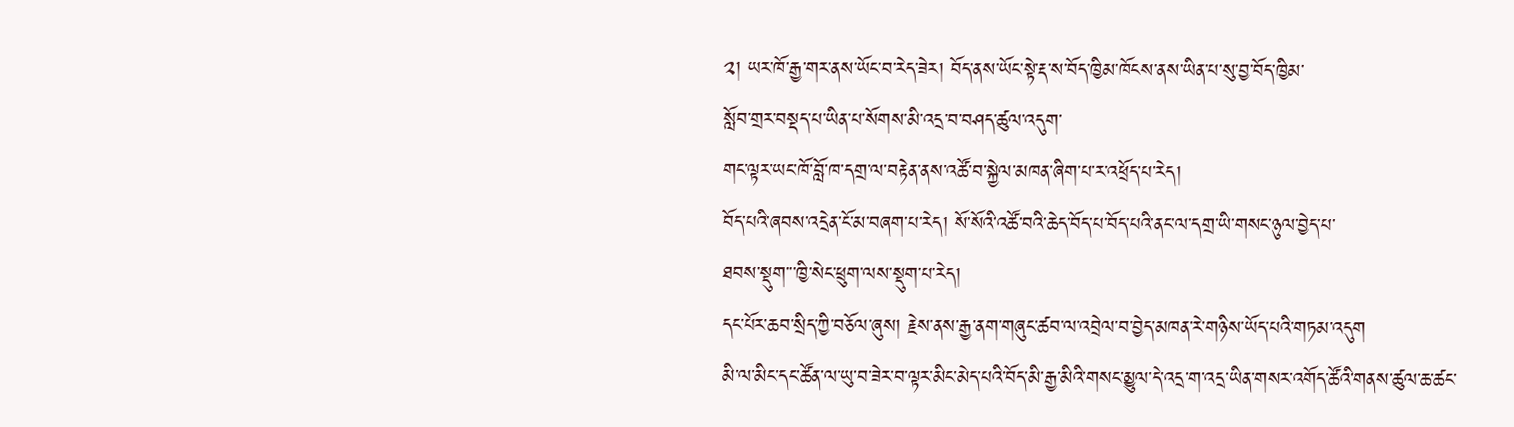༢། ཡར་ཁོ་རྒྱ་གར་ནས་ཡོང་བ་རེད་ཟེར། བོད་ནས་ཡོང་སྟེ་རྡ་ས་བོད་ཁྱིམ་ཁོངས་ནས་ཡིན་པ་སུ་བྱ་བོད་ཁྱིམ་
སློབ་གྲར་བསྡད་པ་ཡིན་པ་སོགས་མི་འདྲ་བ་བཤད་ཚུལ་འདུག་
གང་ལྟར་ཡང་ཁོ་བློ་ཁ་དགྲ་ལ་བརྟེན་ནས་འཚོ་བ་སྐྱེལ་མཁན་ཞིག་པ་ར་འཕྲོད་པ་རེད།
བོད་པའི་ཞབས་འདྲེན་ངོ་མ་བཞག་པ་རེད། སོ་སོའི་འཚོ་བའི་ཆེད་བོད་པ་བོད་པའི་ནང་ལ་དགྲ་ཡི་གསང་ཉུལ་བྱེད་པ་
ཐབས་སྡུག་་་ཁྱི་སེང་ཕྲུག་ལས་སྡུག་པ་རེད།
དང་པོར་ཆབ་སྲིད་ཀྱི་བཅོལ་ཞུས། རྗེས་ནས་རྒྱ་ནག་གཞུང་ཚབ་ལ་འབྲེལ་བ་བྱེད་མཁན་རེ་གཉིས་ཡོད་པའི་གཏམ་འདུག
མི་ལ་མིང་དང་ཚོན་ལ་ཡུ་བ་ཟེར་བ་ལྟར་མིང་མེད་པའི་བོད་མི་རྒྱ་མིའི་གསང་མྱུལ་དེ་འདྲ་ག་འདྲ་ཡིན་གསར་འགོད་ཚོའི་གནས་ཚུལ་ཆ་ཚང་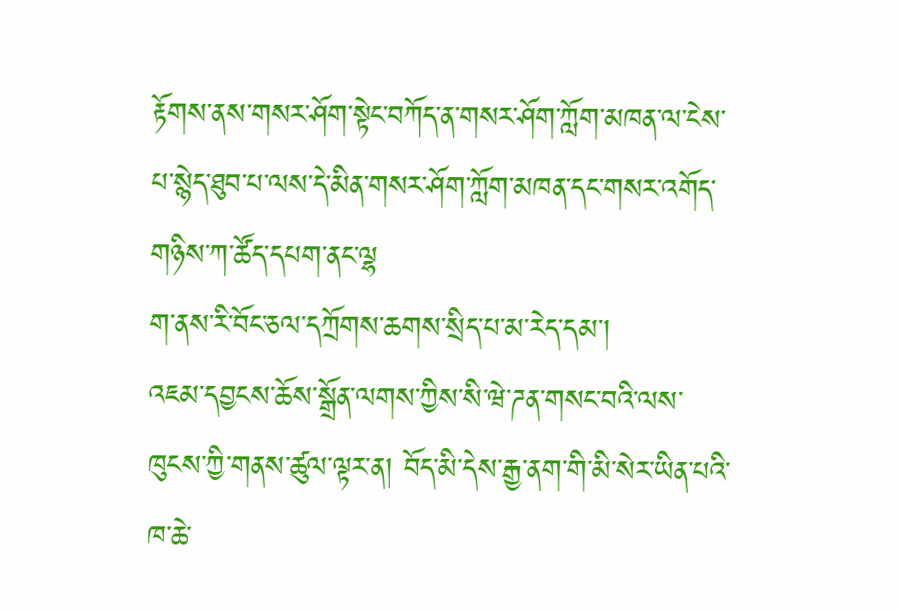རྟོགས་ནས་གསར་ཤོག་སྟེང་བཀོད་ན་གསར་ཤོག་ཀློག་མཁན་ལ་ངེས་པ་སྙེད་ཐུབ་པ་ལས་དེ་མིན་གསར་ཤོག་ཀློག་མཁན་དང་གསར་འགོད་གཉིས་ཀ་ཚོད་དཔག་ནང་ལྷ
ག་ནས་རི་བོང་ཅལ་དཀྲོགས་ཆགས་སྲིད་པ་མ་རེད་དམ་།
འཇམ་དབྱངས་ཆོས་སྒྲོན་ལགས་ཀྱིས་སི་ཝེ་ཌན་གསང་བའི་ལས་ཁུངས་ཀྱི་གནས་ཚུལ་ལྟར་ན། བོད་མི་དེས་རྒྱ་ནག་གི་མི་སེར་ཡིན་པའི་ཁ་ཆེ་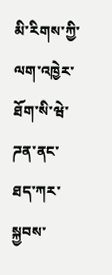མི་རིགས་ཀྱི་ལག་འཁྱེར་ཐོག་སི་ཝེ་ཌན་ནང་ཐད་ཀར་སྐྱབས་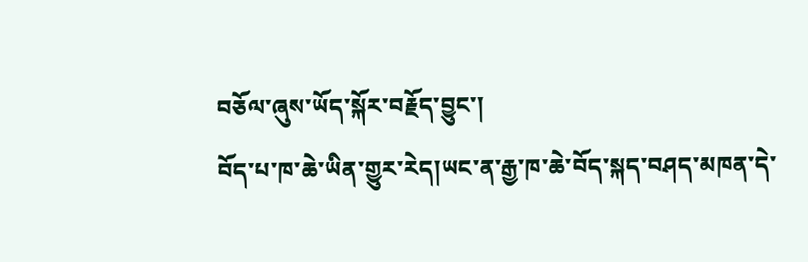བཅོལ་ཞུས་ཡོད་སྐོར་བརྗོད་བྱུང་།
བོད་པ་ཁ་ཆེ་ཡིན་གྱུར་རེད།ཡང་ན་རྒྱ་ཁ་ཆེ་བོད་སྐད་བཤད་མཁན་དེ་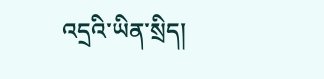འདྲའི་ཡིན་སྲིད།